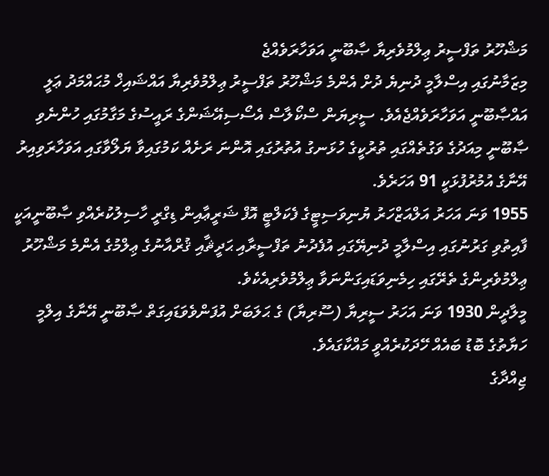މަޝްހޫރު ތަފްސީރު ޢިލްމުވެރިޔާ ޞާބޫނީ އަވަހާރަވެއްޖެ
މިޒަމާނުގައި އިސްލާމީ ދުނިޔެ ދުށް އެންމެ މަޝްހޫރު ތަފްސީރު ޢިލްމުވެރިޔާ އައްޝައިޚް މުޙައްމަދު ޢަލީ އައްޞާބޫނީ އަވަހާރަވެއްޖެއެވެ. ސީރިޔަން ސްކޯލާސް އެސޯސިއޭޝަންގެ ރައީސުގެ މަގާމުގައި ހުންނެވި ޞާބޫނީ މިއަދުގެ ވަގުތެއްގައި ތުރުކީގެ ހުޅަނގު އުތުރުގައި އޮންނަ ރަށެއް ކަމުގައިވާ ޔަލޯވާގައި އަވަހާރަވިއިރު އޭނާގެ އުމުރުފުޅަކީ 91 އަހަރެވެ.
1955 ވަނަ އަހަރު އަލްއަޒްހަރު ޔުނިވަސިޓީގެ ފެކަލްޓީ އޮފް ޝަރީޢާއިން ޑިގްރީ ހާސިލުކުރެއްވި ޞާބޫނީއަކީ ފާއިތުވި ގަރުނުގައި އިސްލާމީ ދުނިޔޭގައި އުފެދުނު ތަފްސީރާއި ޙަދީޘާއި ޤުރްއާނުގެ ޢިލްމުގެ އެންމެ މަޝްހޫރު ޢިލްމުވެރިންގެ ތެރޭގައި ހިމެނިވަޑައިގަންނަވާ ޢިލްމުވެރިއެކެވެ.
މީލާދީން 1930 ވަނަ އަހަރު ސީރިޔާ (ސޫރިޔާ) ގެ ޙަލަބަށް އުފަންވެވަޑައިގަތް ޞާބޫނީ އޭނާގެ އިލްމީ ހަޔާތުގެ ބޮޑު ބައެއް ހޭދަކުރެއްވީ މައްކާގައެވެ.
ޖިއްދާގެ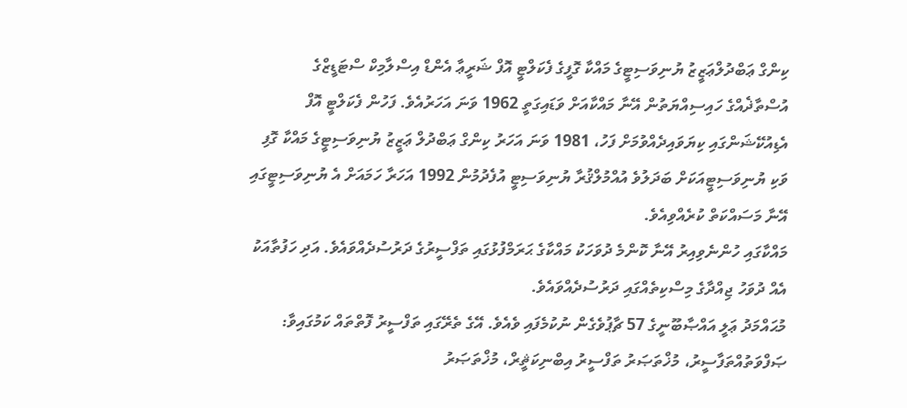ކިންގް ޢަބްދުލްޢަޒީޒު ޔުނިވަސިޓީގެ މައްކާ ގޮފީގެ ފެކަލްޓީ އޮފް ޝަރީޢާ އެންޑް އިސްލާމިކް ސްޓަޑީޒްގެ އުސްތާޛެއްގެ ހައިސިއްޔަތުން އޭނާ މައްކާއަށް ވަޑައިގަތީ 1962 ވަނަ އަހަރުއެވެ. ފަހުން ފެކަލްޓީ އޮފް އެޑިއުކޭޝަންގައި ކިޔަވައިދެއްވުމަށް ފަހު، 1981 ވަނަ އަހަރު ކިންގް ޢަބްދުލް ޢަޒީޒު ޔުނިވަސިޓީގެ މައްކާ ގޮފި ވަކި ޔުނިވަސިޓީއަކަށް ބަދަލުވެ އުއްމުލްޤުރާ ޔުނިވަސިޓީ އުފެދުމުން 1992 އަހަރާ ހަމައަށް އެ ޔުނިވަސިޓީގައި އޭނާ މަސައްކަތް ކުރެއްވިއެވެ.
މައްކާގައި ހުންނެވިއިރު އޭނާ ކޮންމެ ދުވަހަކު މައްކާގެ ޙަރަމްފުޅުގައި ތަފްސީރުގެ ދަރުސުދެއްވައެވެ. އަދި ހަފުތާއަކު އެއް ދުވަހު ޖިއްދާގެ މިސްކިތެއްގައި ދަރުސުދެއްވައެވެ.
މުޙައްމަދު ޢަލީ އައްޞާބޫނީގެ 57 ޗާޕުވެގެން ނުކުމެފައި ވެއެވެ. އޭގެ ތެރޭގައި ތަފްސީރު ފޮތްތައް ކަމުގައިވާ: ޞަފްވަތުއްތަފާސީރު، މުޚްތަޞަރު ތަފްސީރު އިބްނިކަޘީރް، މުޚްތަޞަރު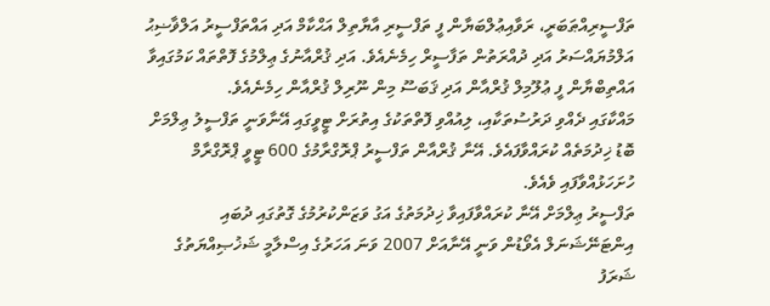ތަފްސީރިއްޠަބަރީ، ރަވާއިޢުލްބަޔާން ފީ ތަފްސީރި އާޔާތިލް އަޙްކާމް އަދި އައްތަފްސީރު އަލްޥާޟިޙު އަލްމުޔައްސަރު އަދި ދުއްރަތުން ތަފާސީރް ހިމެނެއެވެ. އަދި ޤުރްއާނުގެ ޢިލްމުގެ ފޮތްތައް ކަމުގައިވާ އައްތިބްޔާން ފީ ޢުލޫމިލް ޤުރްއާން އަދި ޤަބަސޫ މިން ނޫރިލް ޤުރްއާން ހިމެނެއެވެ.
މައްކާގައި ދެއްވި ދަރުސުތަކާއި، ލިއުއްވި ފޮތްތަކުގެ އިތުރަށް ޓީވީގައި އޭނާވަނީ ތަފްސީލު ޢިލްމަށް ބޮޑު ޚިދުމަތެއް ކުރައްވާފައެވެ. އޭނާ ޤުރްއާން ތަފްސީރު ޕްރޮގްރާމުގެ 600 ޓީވީ ޕްރޮގްރާމް ހުށަހަޅުއްވާފައި ވެއެވެ.
ތަފްސީރު ޢިލްމަށް އޭނާ ކުރައްވާފައިވާ ޚިދުމަތުގެ އަގު ވަޒަންކުރުމުގެ ގޮތުގައި ދުބައި އިންޓަނޭޝަނަލް އެވޯޑުން ވަނީ އޭނާއަށް 2007 ވަނަ އަހަރުގެ އިސްލާމީ ޝަޚުޞިއްޔަތުގެ ޝަރަފު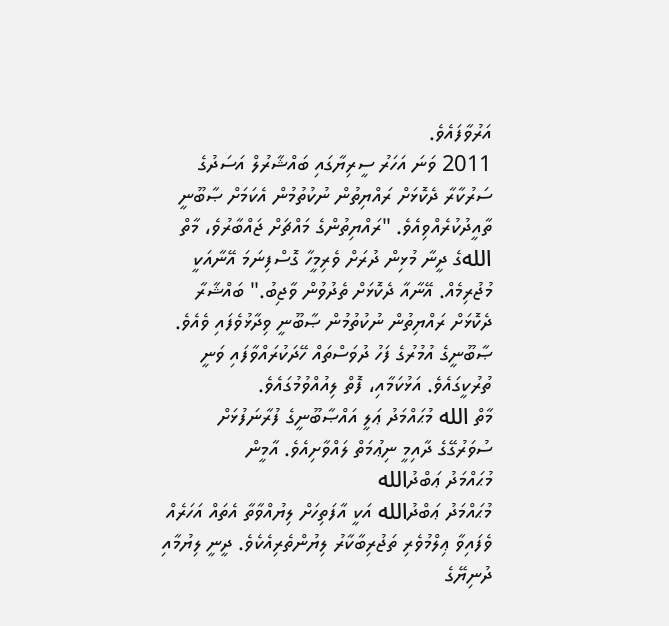އަރުވާފައެވެ.
2011 ވަނަ އަހަރު ސީރިޔާގައި ބައްޝާރުލް އަސަދުގެ ސަރުކާރާ ދެކޮޅަށް ރައްޔިތުން ނުކުތުމުން އެކަމަށް ޞާބޫނީ ތާއީދުކުރެއްވިއެވެ. "ރައްޔިތުންގެ މައްޗަށް ޖައްބާރުވެ، މާތް اللهގެ ދީނާ މުޅިން ދުރަށް ވެރިމީހާ ގޮސްފިނަމަ އޭނާއަކީ މުޖުރިމެއް. އޭނާއާ ދެކޮޅަށް ތެދުވުން ވާޖިބު." ބައްޝާރާ ދެކޮޅަށް ރައްޔިތުން ނުކުތުމުން ޞާބޫނީ ވިދާޅުވެފައި ވެއެވެ.
ޞާބޫނީގެ އުމުރުގެ ފަހު ދުވަސްތައް ހޭދަކުރައްވާފައި ވަނީ ތުރުކީގައެވެ. އަޅުކަމާއި، ފޮތް ލިއުއްވުމުގައެވެ.
މާތް الله މުޙައްމަދު ޢަލީ އައްޞާބޫނީގެ ފުރާނަފުޅަށް ސުވަރުގޭގެ ދާއިމީ ނިޢުމަތް ލައްވާށިއެވެ. އާމީން
މުޙައްމަދު ޢަބްދުالله
މުޙައްމަދު ޢަބްދުالله އަކީ އާފަތިހަށް ލިޔުއްވާތާ އެތައް އަހަރެއް ވެފައިވާ ޢިލްމުވެރި ތަޖުރިބާކާރު ލިޔުންތެރިއެކެވެ. ދީނީ ލިޔުމާއި ދުނިޔޭގެ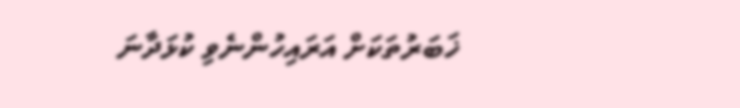ޚަބަރުތަކަށް އަރައިހުންނެވި ކުޅަދާނަ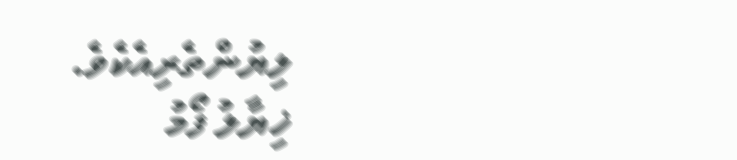ލިޔުންތެރިއެކެވެ.
ޚިޔާލު ފޯމު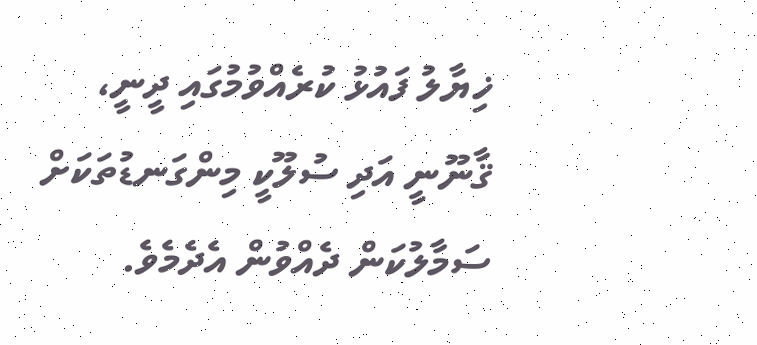ޚިޔާލު ފައުޅު ކުރެއްވުމުގައި ދީނީ، ޤާނޫނީ އަދި ސުލޫކީ މިންގަނޑުތަކަށް ސަމާލުކަން ދެއްވުން އެދެމެވެ.